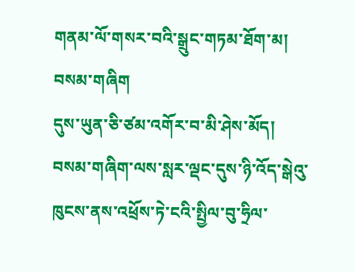གནམ་ལོ་གསར་བའི་སྒྲུང་གཏམ་ཐོག་མ།
བསམ་གཞིག
དུས་ཡུན་ཅི་ཙམ་འགོར་བ་མི་ཤེས་མོད། བསམ་གཞིག་ལས་སླར་ལྡང་དུས་ཉི་འོད་སྒེའུ་ཁུངས་ནས་འཕྲོས་ཏེ་ངའི་སྤྱིལ་བུ་ཧྲིལ་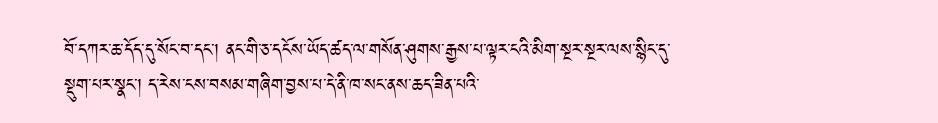བོ་དཀར་ཆ་དོད་དུ་སོང་བ་དང་། ནང་གི་ཅ་དངོས་ཡོད་ཚད་ལ་གསོན་ཤུགས་རྒྱས་པ་ལྟར་ངའི་མིག་སྔར་སྔར་ལས་སྙིང་དུ་སྡུག་པར་སྣང་། ད་རེས་ངས་བསམ་གཞིག་བྱས་པ་དེ་ནི་ཁ་སང་ནས་ཆད་ཟིན་པའི་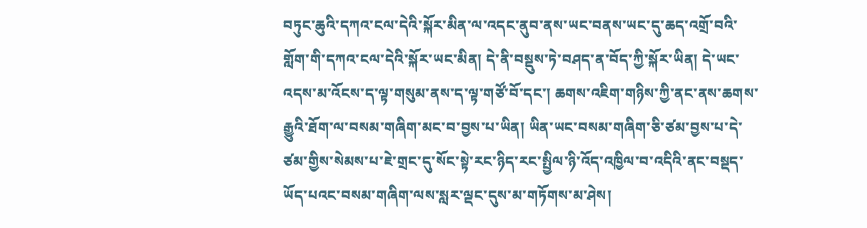བཏུང་ཆུའི་དཀའ་ངལ་དེའི་སྐོར་མིན་ལ་འདང་ནུབ་ནས་ཡང་བནས་ཡང་དུ་ཆད་འགྲོ་བའི་གློག་གི་དཀའ་ངལ་དེའི་སྐོར་ཡང་མིན། དེ་ནི་བསྡུས་ཏེ་བཤད་ན་བོད་ཀྱི་སྐོར་ཡིན། དེ་ཡང་འདས་མ་འོངས་ད་ལྟ་གསུམ་ནས་ད་ལྟ་གཙོ་བོ་དང་། ཆགས་འཇིག་གཉིས་ཀྱི་ནང་ནས་ཆགས་རྒྱུའི་ཐོག་ལ་བསམ་གཞིག་མང་བ་བྱས་པ་ཡིན། ཡིན་ཡང་བསམ་གཞིག་ཅི་ཙམ་བྱས་པ་དེ་ཙམ་གྱིས་སེམས་པ་ཇེ་གྲང་དུ་སོང་སྟེ་རང་ཉིད་རང་སྤྱིལ་ཉི་འོད་འཁྱིལ་བ་འདིའི་ནང་བསྡད་ཡོད་པའང་བསམ་གཞིག་ལས་སླར་ལྡང་དུས་མ་གཏོགས་མ་ཤེས།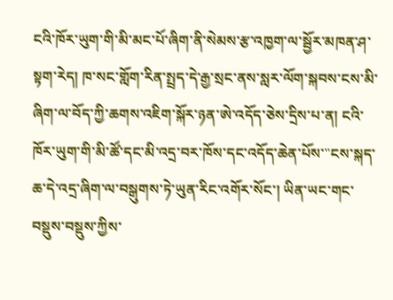ངའི་ཁོར་ཡུག་གི་མི་མང་པོ་ཞིག་ནི་སེམས་རྩ་འཁྱག་ལ་སྦྱོར་མཁན་ཤ་སྟག་རེད། ཁ་སང་གློག་རིན་སྤྲད་དེ་རྒྱ་སྲང་ནས་སླར་ལོག་སྐབས་ངས་མི་ཞིག་ལ་བོད་ཀྱི་ཆགས་འཇིག་སྐོར་ཉན་ཨེ་འདོད་ཅེས་དྲིས་པ་ན། ངའི་ཁོར་ཡུག་གི་མི་ཚོ་དང་མི་འདྲ་བར་ཁོས་དང་འདོད་ཆེན་པོས་"ངས་སྐད་ཆ་དེ་འདྲ་ཞིག་ལ་བསྒུགས་ཏེ་ཡུན་རིང་འགོར་སོང་། ཡིན་ཡང་གང་བསྡུས་བསྡུས་ཀྱིས་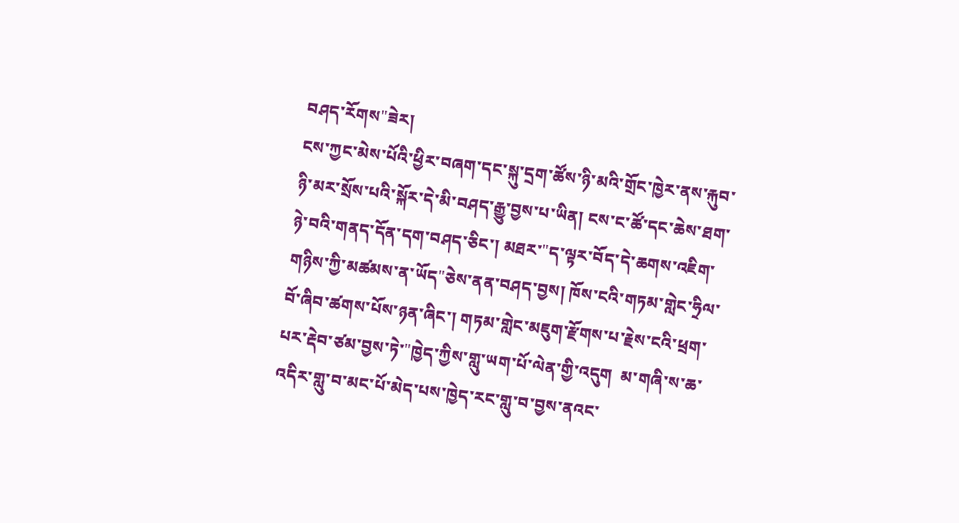བཤད་རོགས"ཟེར།
ངས་ཀྱང་མེས་པོའི་ཕྱིར་བཞག་དང་སྐུ་དྲག་ཚོས་ཉི་མའི་གྲོང་ཁྱེར་ནས་རྐུབ་ཉི་མར་སྲོས་པའི་སྐོར་དེ་མི་བཤད་རྒྱུ་བྱས་པ་ཡིན། ངས་ང་ཚོ་དང་ཆེས་ཐག་ཉེ་བའི་གནད་དོན་དག་བཤད་ཅིང་། མཐར་"ད་ལྟར་བོད་དེ་ཆགས་འཇིག་གཉིས་ཀྱི་མཚམས་ན་ཡོད"ཅེས་ནན་བཤད་བྱས། ཁོས་ངའི་གཏམ་གླེང་ཧྲིལ་བོ་ཞིབ་ཚགས་པོས་ཉན་ཞིང་། གཏམ་གླེང་མཇུག་རྫོགས་པ་རྗེས་ངའི་ཕྲག་པར་རྡེབ་ཙམ་བྱས་ཏེ་"ཁྱེད་ཀྱིས་གླུ་ཡག་པོ་ལེན་གྱི་འདུག  མ་གཞི་ས་ཆ་འདིར་གླུ་བ་མང་པོ་མེད་པས་ཁྱེད་རང་གླུ་བ་བྱས་ནའང་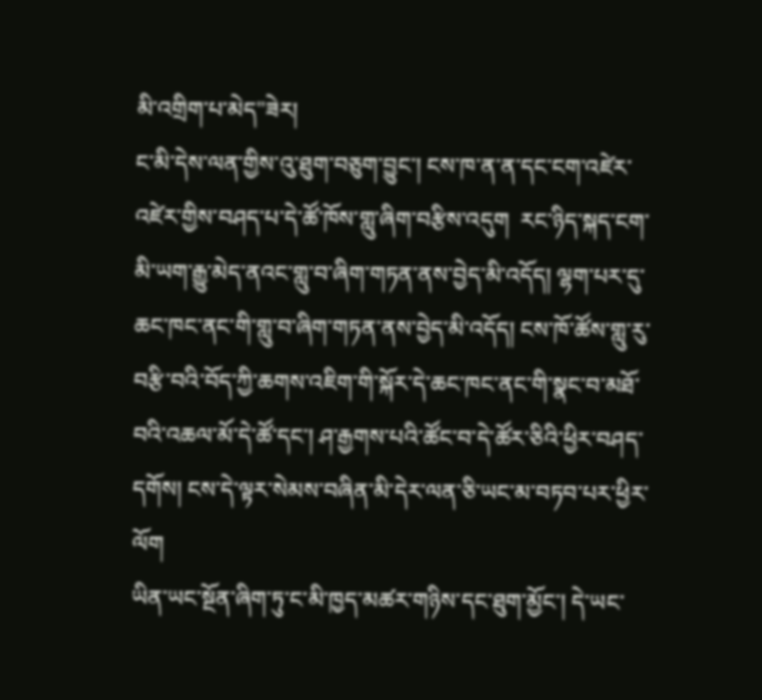མི་འགྲིག་པ་མེད"ཟེར།
ང་མི་དེས་ལན་གྱིས་འུ་ཐུག་བཅུག་བྱུང་། ངས་ཁ་ན་ན་དང་ངག་འཛེར་འཛེར་གྱིས་བཤད་པ་དེ་ཚོ་ཁོས་གླུ་ཞིག་བརྩིས་འདུག  རང་ཉིད་སྐད་ངག་མི་ཡག་རྒྱུ་མེད་ནའང་གླུ་བ་ཞིག་གཏན་ནས་བྱེད་མི་འདོད། ལྷག་པར་དུ་ཆང་ཁང་ནང་གི་གླུ་བ་ཞིག་གཏན་ནས་བྱེད་མི་འདོད། ངས་ཁོ་ཚོས་གླུ་རུ་བརྩི་བའི་བོད་ཀྱི་ཆགས་འཇིག་གི་སྐོར་དེ་ཆང་ཁང་ནང་གི་སྣང་བ་མཐོ་བའི་འཆལ་མོ་དེ་ཚོ་དང་། ཤ་རྒྱགས་པའི་ཚོང་བ་དེ་ཚོར་ཅིའི་ཕྱིར་བཤད་དགོས། ངས་དེ་ལྟར་སེམས་བཞིན་མི་དེར་ལན་ཅི་ཡང་མ་བཏབ་པར་ཕྱིར་ལོག
ཡིན་ཡང་སྔོན་ཞིག་ཏུ་ང་མི་ཁྱད་མཚར་གཉིས་དང་ཐུག་མྱོང་། དེ་ཡང་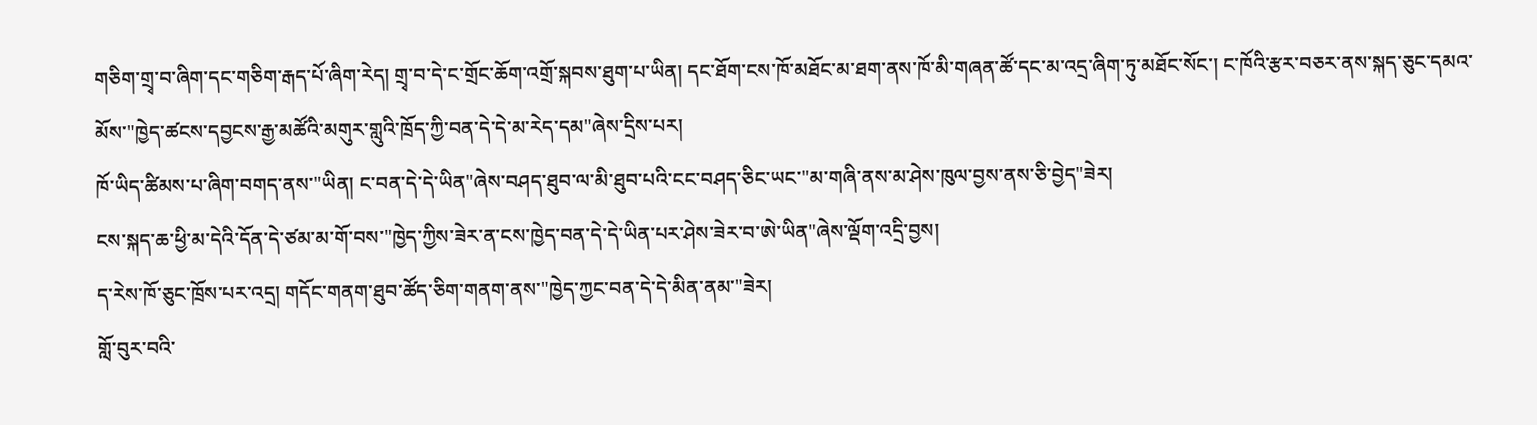གཅིག་གྲྭ་བ་ཞིག་དང་གཅིག་རྒད་པོ་ཞིག་རེད། གྲྭ་བ་དེ་ང་གྲོང་ཆོག་འགྲོ་སྐབས་ཐུག་པ་ཡིན། དང་ཐོག་ངས་ཁོ་མཐོང་མ་ཐག་ནས་ཁོ་མི་གཞན་ཚོ་དང་མ་འདྲ་ཞིག་ཏུ་མཐོང་སོང་། ང་ཁོའི་རྩར་བཅར་ནས་སྐད་ཅུང་དམའ་མོས་"ཁྱེད་ཚངས་དབྱངས་རྒྱ་མཚོའི་མགུར་གླུའི་ཁྲོད་ཀྱི་བན་དེ་དེ་མ་རེད་དམ"ཞེས་དྲིས་པར།
ཁོ་ཡིད་ཚིམས་པ་ཞིག་བགད་ནས་"ཡིན། ང་བན་དེ་དེ་ཡིན"ཞེས་བཤད་ཐུབ་ལ་མི་ཐུབ་པའི་ངང་བཤད་ཅིང་ཡང་"མ་གཞི་ནས་མ་ཤེས་ཁུལ་བྱས་ནས་ཅི་བྱེད"ཟེར།
ངས་སྐད་ཆ་ཕྱི་མ་དེའི་དོན་དེ་ཙམ་མ་གོ་བས་"ཁྱེད་ཀྱིས་ཟེར་ན་ངས་ཁྱེད་བན་དེ་དེ་ཡིན་པར་ཤེས་ཟེར་བ་ཨེ་ཡིན"ཞེས་ལྡོག་འདྲི་བྱས།
ད་རེས་ཁོ་ཅུང་ཁྲོས་པར་འདྲ། གདོང་གནག་ཐུབ་ཚོད་ཅིག་གནག་ནས་"ཁྱེད་ཀྱང་བན་དེ་དེ་མིན་ནམ་"ཟེར།
གློ་བུར་བའི་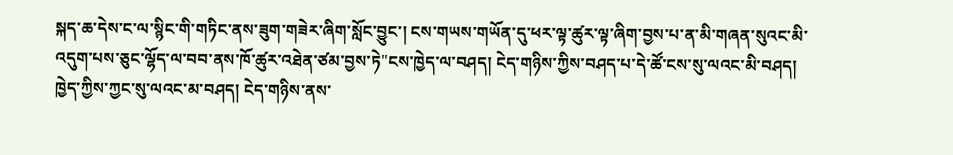སྐད་ཆ་དེས་ང་ལ་སྙིང་གི་གཏིང་ནས་ཟུག་གཟེར་ཞིག་སློང་བྱུང་། ངས་གཡས་གཡོན་དུ་ཕར་ལྟ་ཚུར་ལྟ་ཞིག་བྱས་པ་ན་མི་གཞན་སུའང་མི་འདུག་པས་ཅུང་ལྷོད་ལ་བབ་ནས་ཁོ་ཚུར་འཐེན་ཙམ་བྱས་ཏེ"ངས་ཁྱེད་ལ་བཤད། ངེད་གཉིས་ཀྱིས་བཤད་པ་དེ་ཚོ་ངས་སུ་ལའང་མི་བཤད། ཁྱེད་ཀྱིས་ཀྱང་སུ་ལའང་མ་བཤད། ངེད་གཉིས་ནས་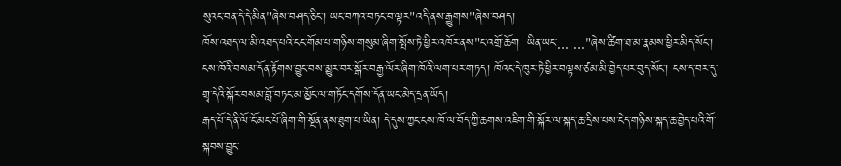སུའང་བན་དེ་དེ་མིན"ཞེས་བཤད་ཅིང་། ཡང་བཀའ་བཏང་བ་ལྟར"འདི་ནས་རྒྱུགས"ཞེས་བཤད།
ཁོས་འཐད་ལ་མི་འཐད་པའི་ངང་གོམ་པ་གཉིས་གསུམ་ཞིག་སྤོས་ཏེ་ཕྱིར་འཁོར་ནས"ང་འགྲོ་ཆོག  ཡིན་ཡང་... ..."ཞེས་ཚིག་ཐ་མ་རྣམས་ཕྱིར་མིད་སོང་།
ངས་ཁོའི་བསམ་དོན་རྟོགས་བྱུང་བས་མྱུར་བར་སྒོར་བརྒྱ་ལོར་ཞིག་ཁོའི་ལག་པར་གཏད། ཁོའང་དེ་ཁུར་ཏེ་ཕྱིར་བལྟས་ཙམ་མི་བྱེད་པར་བུད་སོང་། ངས་ད་བར་དུ་གྲྭ་དེའི་སྐོར་བསམ་བློ་བཏང་མ་མྱོང་ལ་གཏོང་དགོས་དོན་ཡང་མེད་དྲན་ཡོད།
རྒད་པོ་དེ་ནི་ལོ་ངོ་མང་པོ་ཞིག་གི་སྔོན་ནས་ཐུག་པ་ཡིན། དེ་དུས་ཀྱང་ངས་ཁོ་ལ་བོད་ཀྱི་ཆགས་འཇིག་གི་སྐོར་ལ་སྐད་ཆ་དྲིས་པས་ངེད་གཉིས་སྐད་ཆ་བྱེད་པའི་གོ་སྐབས་བྱུང་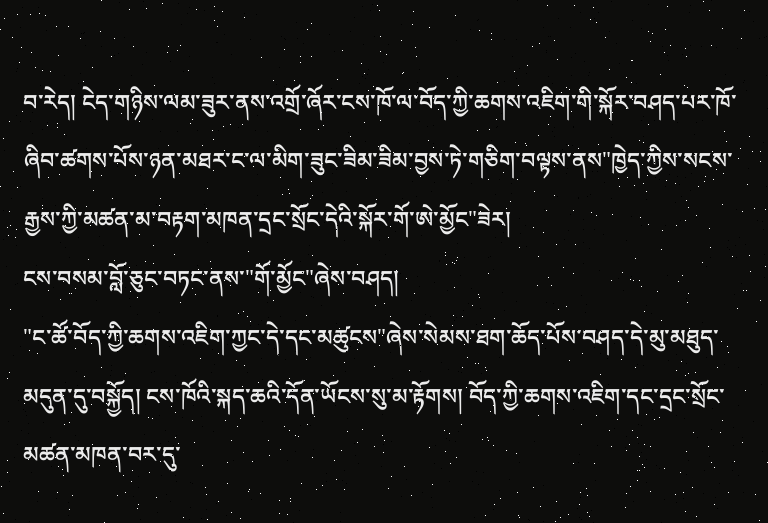བ་རེད། ངེད་གཉིས་ལམ་ཟུར་ནས་འགྲོ་ཞོར་ངས་ཁོ་ལ་བོད་ཀྱི་ཆགས་འཇིག་གི་སྐོར་བཤད་པར་ཁོ་ཞིབ་ཚགས་པོས་ཉན་མཐར་ང་ལ་མིག་ཟུང་ཟིམ་ཟིམ་བྱས་ཏེ་གཅིག་བལྟས་ནས"ཁྱེད་ཀྱིས་སངས་རྒྱས་ཀྱི་མཚན་མ་བརྟག་མཁན་དྲང་སྲོང་དེའི་སྐོར་གོ་ཨེ་མྱོང"ཟེར།
ངས་བསམ་བློ་ཅུང་བཏང་ནས་"གོ་མྱོང"ཞེས་བཤད།
"ང་ཚོ་བོད་ཀྱི་ཆགས་འཇིག་ཀྱང་དེ་དང་མཚུངས"ཞེས་སེམས་ཐག་ཆོད་པོས་བཤད་དེ་མུ་མཐུད་མདུན་དུ་བསྐྱོད། ངས་ཁོའི་སྐད་ཆའི་དོན་ཡོངས་སུ་མ་རྟོགས། བོད་ཀྱི་ཆགས་འཇིག་དང་དྲང་སྲོང་མཚན་མཁན་བར་དུ་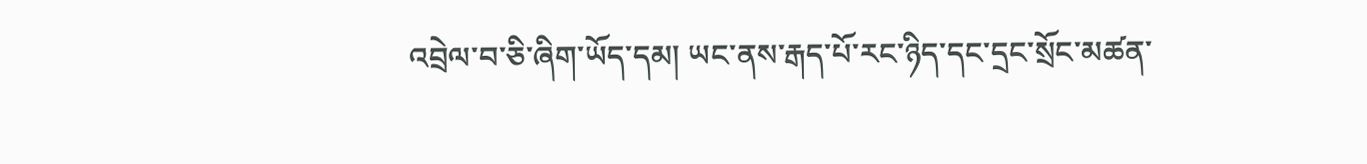འབྲེལ་བ་ཅི་ཞིག་ཡོད་དམ། ཡང་ནས་རྒད་པོ་རང་ཉིད་དང་དྲང་སྲོང་མཚན་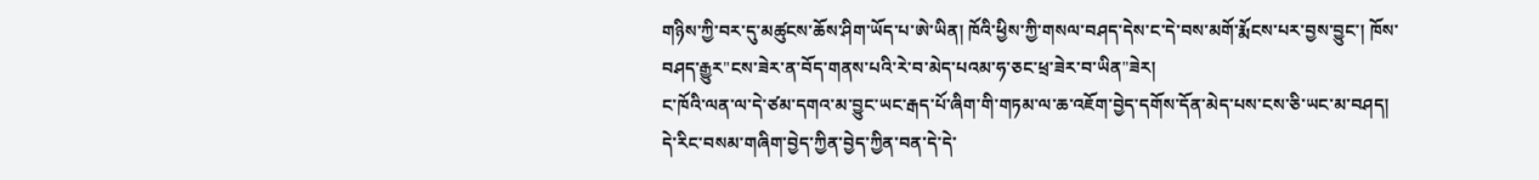གཉིས་ཀྱི་བར་དུ་མཚུངས་ཆོས་ཤིག་ཡོད་པ་ཨེ་ཡིན། ཁོའི་ཕྱིས་ཀྱི་གསལ་བཤད་དེས་ང་དེ་བས་མགོ་རྨོངས་པར་བྱས་བྱུང་། ཁོས་བཤད་རྒྱུར"ངས་ཟེར་ན་བོད་གནས་པའི་རེ་བ་མེད་པའམ་ཧ་ཅང་ཕྲ་ཟེར་བ་ཡིན"ཟེར།
ང་ཁོའི་ལན་ལ་དེ་ཙམ་དགའ་མ་བྱུང་ཡང་རྒད་པོ་ཞིག་གི་གཏམ་ལ་ཆ་འཇོག་བྱེད་དགོས་དོན་མེད་པས་ངས་ཅི་ཡང་མ་བཤད།
དེ་རིང་བསམ་གཞིག་བྱེད་ཀྱིན་བྱེད་ཀྱིན་བན་དེ་དེ་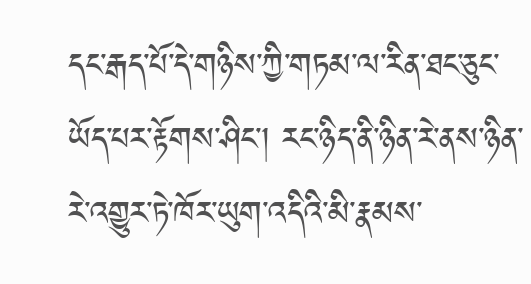དང་རྒད་པོ་དེ་གཉིས་ཀྱི་གཏམ་ལ་རིན་ཐང་ཅུང་ཡོད་པར་རྟོགས་ཤིང་། རང་ཉིད་ནི་ཉིན་རེ་ནས་ཉིན་རེ་འགྱུར་ཏེ་ཁོར་ཡུག་འདིའི་མི་རྣམས་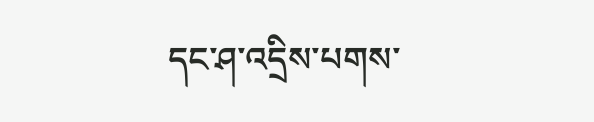དང་ཤ་འདྲིས་པགས་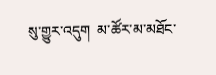སུ་གྱུར་འདུག  མ་ཚོར་མ་མཐོང་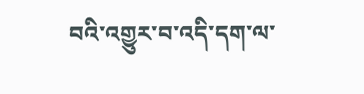བའི་འགྱུར་བ་འདི་དག་ལ་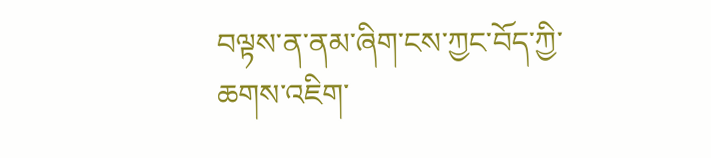བལྟས་ན་ནམ་ཞིག་ངས་ཀྱང་བོད་ཀྱི་ཆགས་འཇིག་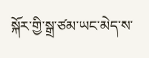སྐོར་གྱི་སྒྲ་ཙམ་ཡང་མེད་ས་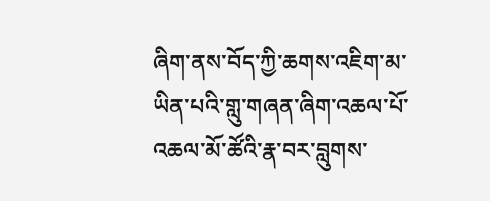ཞིག་ནས་བོད་ཀྱི་ཆགས་འཇིག་མ་ཡིན་པའི་གླུ་གཞན་ཞིག་འཆལ་པོ་འཆལ་མོ་ཚོའི་རྣ་བར་བླུགས་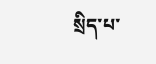སྲིད་པ་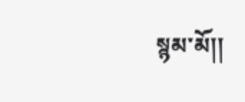སྙམ་མོ།།